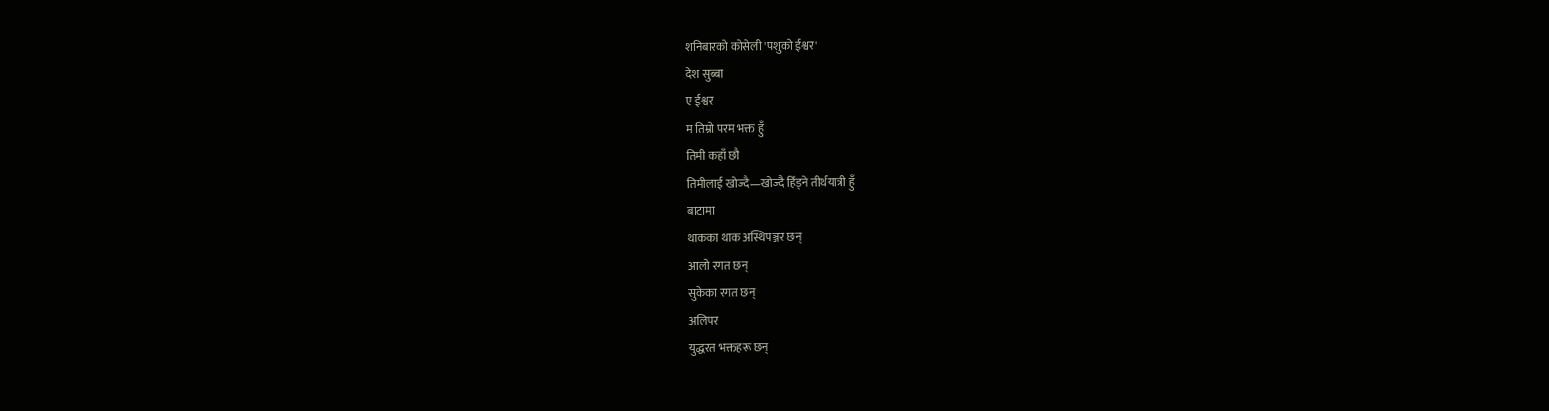शनिबारको कोसेली 'पशुको ईश्वर'
देश सुब्बा
ए ईश्वर
म तिम्रो परम भक्त हुँ
तिमी कहाँ छौ
तिमीलाई खोज्दै—खोज्दै हिँड्ने तीर्थयात्री हुँ
बाटामा
थाकका थाक अस्थिपञ्जर छन्
आलो रगत छन्
सुकेका रगत छन्
अलिपर
युद्धरत भक्तहरू छन्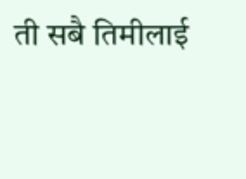ती सबै तिमीलाई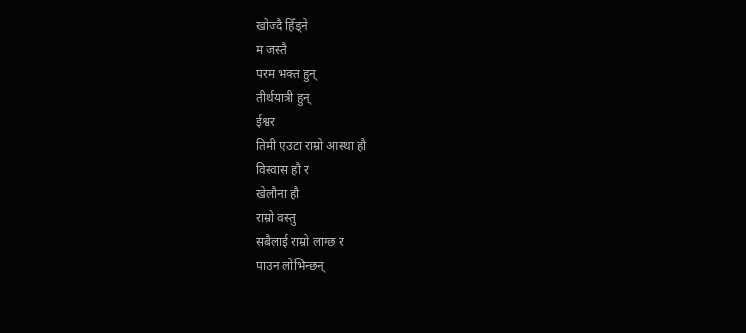खोज्दै हिँड्ने
म जस्तै
परम भक्त हुन्
तीर्थयात्री हुन्
ईश्वर
तिमी एउटा राम्रो आस्था हौ
विस्वास हौ र
खेलौना हौ
राम्रो वस्तु
सबैलाई राम्रो लाग्छ र
पाउन लोभिन्छन्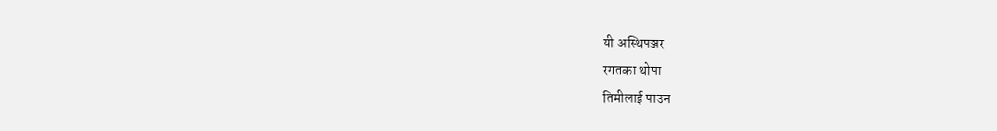यी अस्थिपञ्जर
रगतका थोपा
तिमीलाई पाउन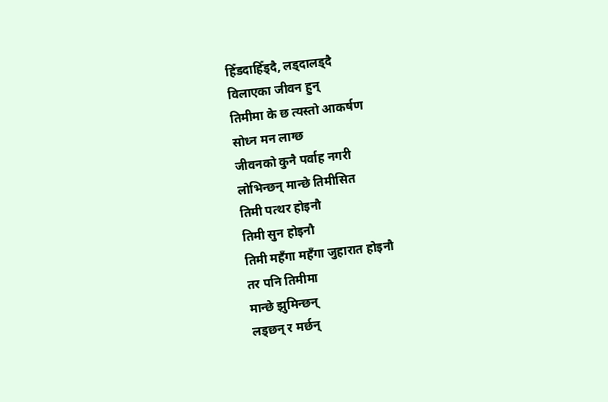हिँडदाहिँड्दै, लड्दालड्दै
विलाएका जीवन हुन्
तिमीमा के छ त्यस्तो आकर्षण
सोध्न मन लाग्छ
जीवनको कुनै पर्वाह नगरी
लोभिन्छन् मान्छे तिमीसित
तिमी पत्थर होइनौ
तिमी सुन होइनौ
तिमी महँगा महँगा जुहारात होइनौ
तर पनि तिमीमा
मान्छे झुमिन्छन्
लड्छन् र मर्छन्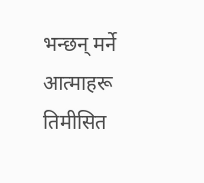भन्छन् मर्ने आत्माहरू
तिमीसित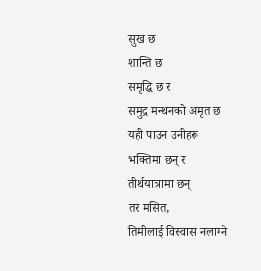सुख छ
शान्ति छ
समृद्धि छ र
समुद्र मन्थनको अमृत छ
यही पाउन उनीहरू
भक्तिमा छन् र
तीर्थयात्रामा छन्
तर मसित,
तिमीलाई विस्वास नलाग्ने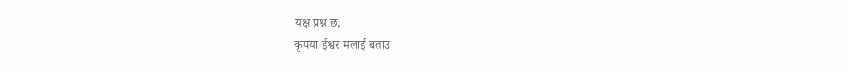यक्ष प्रश्न छ,
कृपया ईश्वर मलाई बताउ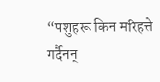“पशुहरू किन मरिहत्ते गर्दैनन्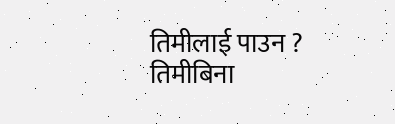तिमीलाई पाउन ?
तिमीबिना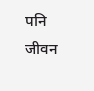पनि जीवन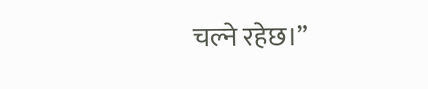चल्ने रहेछ।”